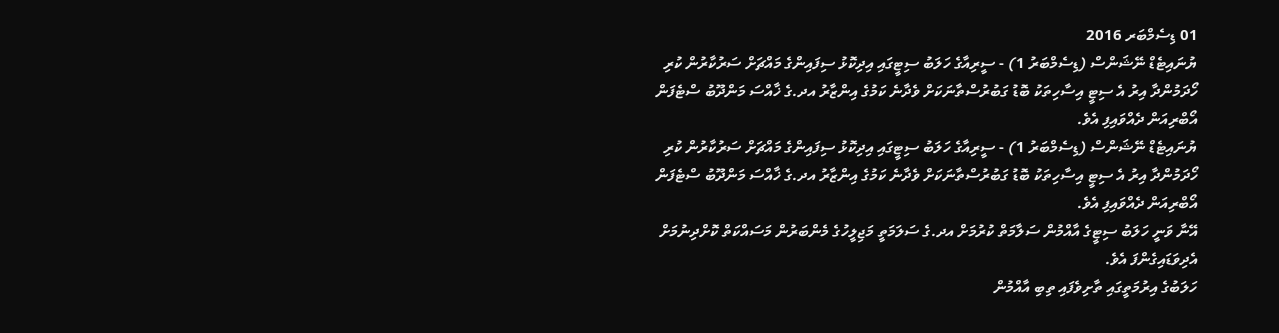01 ޑިސެމްބަރ 2016
ޔުނައިޓެޑް ނޭޝަންސް (ޑިސެމްބަރު 1) - ސީރިއާގެ ހަލަބު ސިޓީގައި އިދިކޮޅު ސިފައިންގެ މައްޗަށް ސަރުކާރުން ކުރި ހޯދަމުންދާ އިރު އެ ސިޓީ އިސާހިތަކު ބޮޑު ގަބުރުސްތާނަކަށް ވެދާނެ ކަމުގެ އިންޒާރު އދ.ގެ ޚާއްސަ މަންދޫބު ސްޓެފަން އޯބްރިއަން ދެއްވައިފި އެވެ.
ޔުނައިޓެޑް ނޭޝަންސް (ޑިސެމްބަރު 1) - ސީރިއާގެ ހަލަބު ސިޓީގައި އިދިކޮޅު ސިފައިންގެ މައްޗަށް ސަރުކާރުން ކުރި ހޯދަމުންދާ އިރު އެ ސިޓީ އިސާހިތަކު ބޮޑު ގަބުރުސްތާނަކަށް ވެދާނެ ކަމުގެ އިންޒާރު އދ.ގެ ޚާއްސަ މަންދޫބު ސްޓެފަން އޯބްރިއަން ދެއްވައިފި އެވެ.
އޭނާ ވަނީ ހަލަބު ސިޓީގެ އާއްމުން ސަލާމަތް ކުރުމަށް އދ.ގެ ސަލަމަތީ މަޖިލީހުގެ މެންބަރުން މަސައްކަތް ކޮށްދިނުމަށް އެދިވަޑައިގެންފަ އެވެ.
ހަލަބުގެ އިރުމަތީގައި ތާށިވެފައި ތިބި އާއްމުން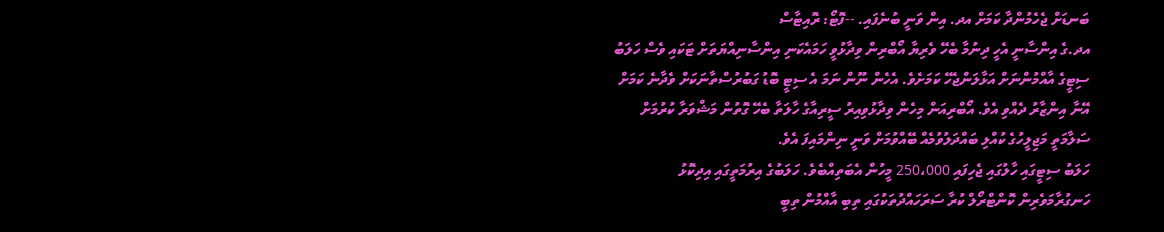ބަނޑަށް ޖެހެމުންދާ ކަމަށް އދ. އިން ވަނީ ބުނެފައި. --ފޮޓޯ: ރޮއިޓާސް
އދ.ގެ އިންސާނީ އެހީ ދިނުމާ ބެހޭ ވެރިޔާ އޯބްރިން ވިދާޅުވީ ހަމައެކަނި އިންސާނިއްޔަތަށް ޓަކައި ވެސް ހަލަބު ސިޓީގެ އާއްމުންނަށް އަޅާލަންޖެހޭ ކަމަށެވެ. އެހެން ނޫން ނަމަ އެ ސިޓީ ބޮޑު ގަބުރުސްތާނަކަށް ވެދާނެ ކަމަށް އޭނާ އިންޒާރު ދެއްވި އެވެ. އޯބްރިއަން މިހެން ވިދާޅުވިއިރު ސީރިއާގެ ހާލަތާ ބެހޭ ގޮތުން މަޝްވަރާ ކުރުމަށް ސަލާމަތީ މަޖިލީހުގެ ކުއްލި ބައްދަލުވުމެއް ބޭއްވުމަށް ވަނީ ނިންމައިފަ އެވެ.
ހަލަބު ސިޓީގައި ހާލުގައި ޖެހިފައި 250،000 މީހުން އެބަތިއްބެވެ. ހަލަބުގެ އިރުމަތީގައި އިދިކޮޅު ހަނގުރާމަވެރިން ކޮންޓްރޯލް ކުރާ ސަރަހައްދުތަކުގައި ތިބި އާއްމުން ތިބީ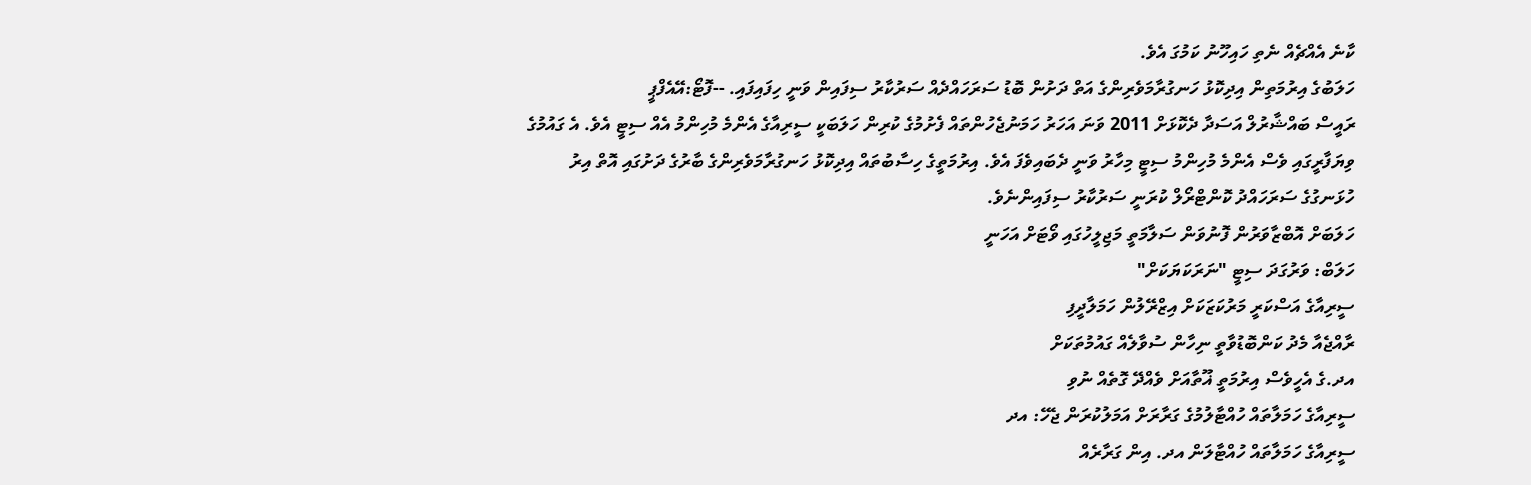ކާނެ އެއްޗެއް ނެތި ހައިހޫނު ކަމުގަ އެވެ.
ހަލަބުގެ އިރުމަތިން އިދިކޮޅު ހަނގުރާމަވެރިންގެ އަތް ދަށުން ބޮޑު ސަރަހައްދެއް ސަރުކާރު ސިފައިން ވަނީ ހިފައިފައި. --ފޮޓޯ:އޭއެފްޕީ
ރައީސް ބައްޝާރުލް އަސަދާ ދެކޮޅަށް 2011 ވަނަ އަހަރު ހަމަނުޖެހުންތައް ފެށުމުގެ ކުރިން ހަލަބަކީ ސީރިއާގެ އެންމެ މުހިންމު އެއް ސިޓީ އެވެ. އެ ގައުމުގެ ވިޔަފާރީގައި ވެސް އެންމެ މުހިންމު ސިޓީ މިހާރު ވަނީ ދެބައިވެފަ އެވެ. އިރުމަތީގެ ހިސާބުތައް އިދިކޮޅު ހަނގުރާމަވެރިންގެ ބާރުގެ ދަށުގައި އޮތް އިރު ހުޅަނގުގެ ސަރަހައްދު ކޮންޓްރޯލް ކުރަނީ ސަރުކާރު ސިފައިންނެވެ.
ހަލަބަށް އޮބްޒާވަރުން ފޮނުވަން ސަލާމަތީ މަޖިލީހުގައި ވޯޓަށް އަހަނީ
ހަލަބް: ވަރުގަދަ ސިޓީ "ނަރަކަޔަކަށް"
ސީރިއާގެ އަސްކަރީ މަރުކަޒަކަށް އިޒްރޭލުން ހަމަލާދީފި
ރާއްޖެއާ މެދު ކަންބޮޑުވާތީ ނިހާން ސުވާލެއް ގައުމުތަކަށް
އދ.ގެ އެހީވެސް އިރުމަތީ ޣޫތާއަށް ވެއްދޭ ގޮތެއް ނުވި
ސީރިއާގެ ހަމަލާތައް ހުއްޓާލުމުގެ ގަރާރަށް އަމަލުކުރަން ޖެހޭ: އދ
ސީރިއާގެ ހަމަލާތައް ހުއްޓާލަން އދ. އިން ގަރާރެއް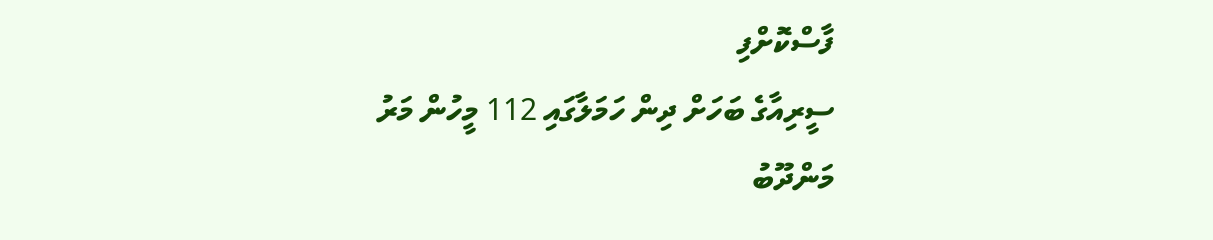ފާސްކޮށްފި
ސީރިއާގެ ބަހަށް ދިން ހަމަލާގައި 112 މީހުން މަރު
މަންދޫބު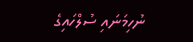ނުހިމަނައި ސުލްހައިގެ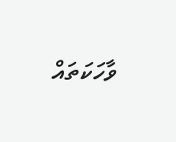ވާހަކަތައް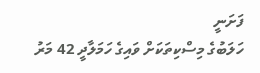ފަށަނީ
ހަލަބުގެ މިސްކިތަކަށް ވައިގެ ހަމަލާދީ 42 މަރު